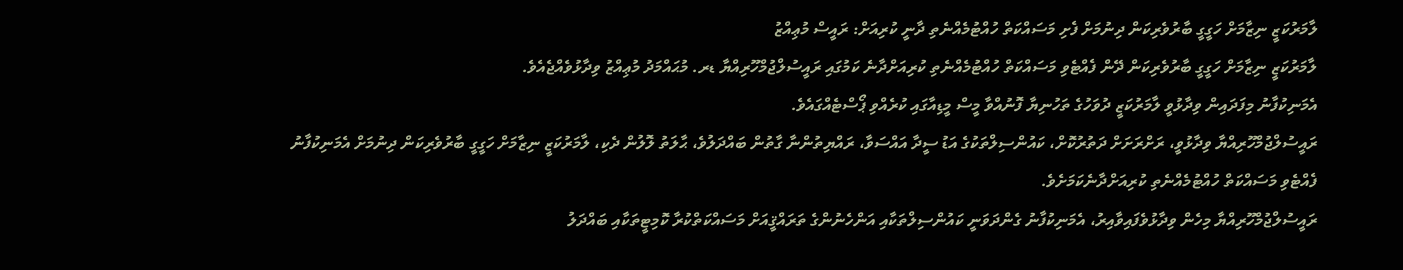ލާމަރުކަޒީ ނިޒާމަށް ހަގީގީ ބާރުވެރިކަން ދިނުމަށް ފެށި މަސައްކަތް ހުއްޓުމެއްނެތި ދާނީ ކުރިއަށް: ރައީސް މުޢިއްޒު
ލާމަރުކަޒީ ނިޒާމަށް ހަގީގީ ބާރުވެރިކަން ދޭން ފެއްޓެވި މަސައްކަތް ހުއްޓުމެއްނެތި ކުރިއަށްދާނެ ކަމުގައި ރައީސުލްޖުމްހޫރިއްޔާ ޑރ. މުޙައްމަދު މުޢިއްޒު ވިދާޅުވެއްޖެއެވެ.
އެމަނިކުފާނު މިފަދައިން ވިދާޅުވީ ލާމަރުކަޒީ ދުވަހުގެ ތަހުނިޔާ ފޮނުއްވާ މީސް މީޑިއާގައި ކުރެއްވި ޕޯސްޓެއްގައެވެ.
ރައީސުލްޖުމްހޫރިއްޔާ ވިދާޅުވީ، ރަށްރަށަށް ދަތުރުކޮށް، ކައުންސިލްތަކުގެ އަޑު ސީދާ އައްސަވާ، ރައްޔިތުންނާ ގާތުން ބައްދަލުވެ، ޙާލަތު ލޮލުން ދެކި، ލާމަރުކަޒީ ނިޒާމަށް ހަގީގީ ބާރުވެރިކަން ދިނުމަށް އެމަނިކުފާނު ފެއްޓެވި މަސައްކަތް ހުއްޓުމެއްނެތި ކުރިއަށްދާނެކަމަށެވެ.
ރައީސުލްޖުމްހޫރިއްޔާ މިހެން ވިދާޅުވެފައިވާއިރު، އެމަނިކުފާނު ގެންދަވަނީ ކައުންސިލްތަކާއި އަންހެނުންގެ ތަރައްޤީއަށް މަސައްކަތްކުރާ ކޮމިޓީތަކާއި ބައްދަލު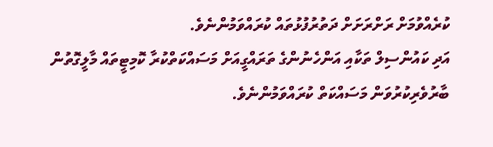ކުރެއްވުމަށް ރަށްރަށަށް ދަތުރުފުޅުތައް ކުރައްވަމުންނެވެ.
އަދި ކައުންސިލް ތަކާއި އަންހެނުންގެ ތަރައްގީއަށް މަސައްކަތްކުރާ ކޮމިޓީތައް މާލީގޮތުން ބާރުވެރިކުރުވަން މަސައްކަތް ކުރައްވަމުންނެވެ.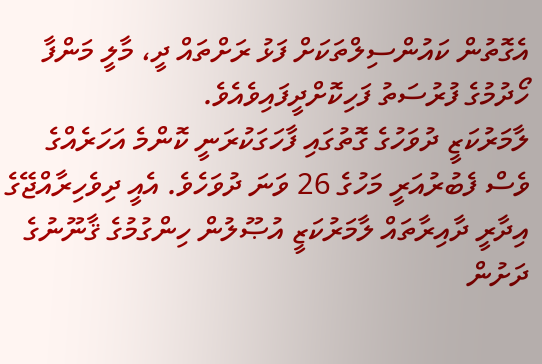އެގޮތުން ކައުންސިލްތަކަށް ފަޅު ރަށްތައް ދީ، މާލީ މަންފާ ހޯދުމުގެ ފުރުސަތު ފަހިކޮށްދީފައިވެއެވެ.
ލާމަރުކަޒީ ދުވަހުގެ ގޮތުގައި ފާހަގަކުރަނީ ކޮންމެ އަހަރެއްގެ ވެސް ފެބުރުއަރީ މަހުގެ 26 ވަނަ ދުވަހެވެ. އެއީ ދިވެހިރާއްޖޭގެ އިދާރީ ދާއިރާތައް ލާމަރުކަޒީ އުޞޫލުން ހިންގުމުގެ ޤާނޫނުގެ ދަށުން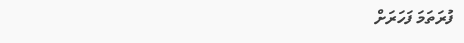ފުރަތަމަ ފަހަރަށް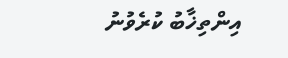އިންތިޚާބު ކުރެވުނު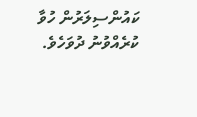ކައުންސިލަރުން ހުވާ ކުރެއްވުނު ދުވަހެވެ.